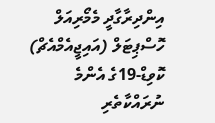އިންދިރާގާދީ މެމޯރިއަލް ހޮސްޕިޓަލް (އައިޖީއެމްއެޗް) ކޮވިޑް-19ގެ އެންމެ ނުރައްކާތެރި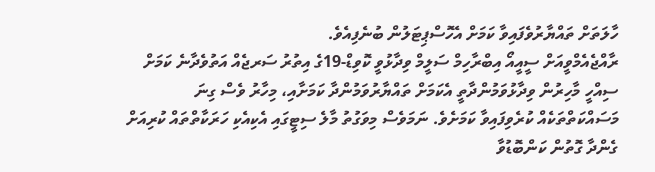ހާލަތަށް ތައްޔާރުވެފައިވާ ކަމަށް އެހޮސްޕިޓަލުން ބުނެފިއެވެ.
ރާއްޖެއެމްވީއަށް ސީއީއޯ އިބްރާހިމް ސަލީމް ވިދާޅުވީ ކޮވިޑް-19ގެ އިތުރު ސަރޖެއް އަތުވެދާނެ ކަމަށް ސިއްހީ މާހިރުން ވިދާޅުވަމުންދާތީ އެކަމަށް ތައްޔާރުވަމުންދާ ކަމަށާއި، މިހާރު ވެސް ގިނަ މަސައްކަތްތަކެއް ކުރެވިފައިވާ ކަމަށެވެ. ނަމަވެސް މިވަގުތު މާލެ ސިޓީގައި އެކިއެކި ހަރަކާތްތައް ކުރިއަށް ގެންދާ ގޮތުން ކަންބޮޑުވާ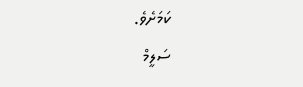ކަމަށެވެ.
ސަލީމް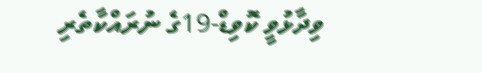ވިދާޅުވީ ކޮވިޑް-19ގެ ނުރައްކާތެރި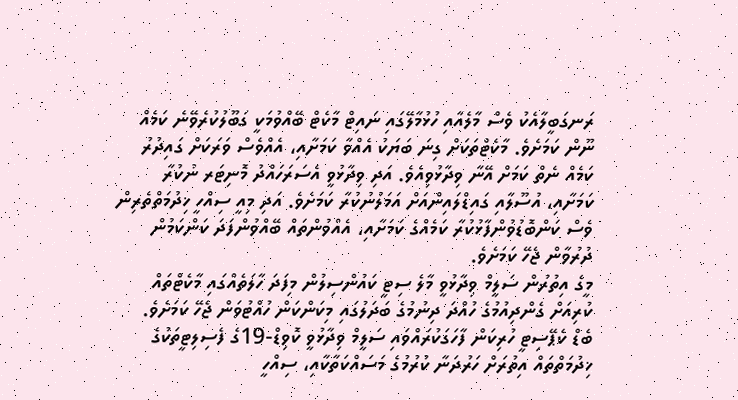ރަނގަބީލާއެކު ވެސް މާލެއާއި ހުޅުމާލޭގައި ނައިޓް މާކެޓް ބޭއްވުމަކީ ގަބޫލުކުރެވޭނެ ކަމެއް ނޫން ކަމަށެވެ. މާކެޓްތަކަށް ގިނަ ބަޔަކު އެއްވާ ކަމަށާއި، އެއްވެސް ވަރަކަށް ގައިދުރު ކަމެއް ނެތް ކަމަށް އޭނާ ވިދާޅުވިއެވެ. އަދި ވިދާޅުވީ އެސަރަހައްދު މޮނިޓަރ ނުކުރާ ކަމަށާއި، އުސޫލާއި ގައިޑްލައިންއަށް އަމަލުނުކުރާ ކަމަށެވެ. އަދި މިއީ ސިއްހީ ޚިދުމަތްތެރިން ވެސް ކަންބޮޑުވުންފާޅުކުރާ ކަމެއްގެ ކަމަށާއި، އެއްވުންތައް ބޭއްވުންފަދަ ކަންކަމުން ދުރުވާން ޖެހޭ ކަމަށެވެ.
މީގެ އިތުރުން ސަލީމް ވިދާޅުވީ މާލެ ސިޓީ ކައުންސިލުން މިފަދަ ހާލަތެއްގައި މާކެޓްތައް ކުރިއަށް ގެންދިއުމުގެ ހުއްދަ ދިނުމުގެ ބަދަލުގައި މިކަންކަން ހުއްޓުވަން ޖެހޭ ކަމަށެވެ.
ބެޑް ކެޕޭސިޓީ ހުރިކަން ފާހަގަކުރައްވައި ސަލީމް ވިދާޅުވީ ކޮވިޑް-19ގެ ފެސިލިޓީތަކުގެ ޚިދުމަތްތައް އިތުރަށް ހަރުދަނާ ކުރުމުގެ މަސައްކަތާކާއި، ސިއްހީ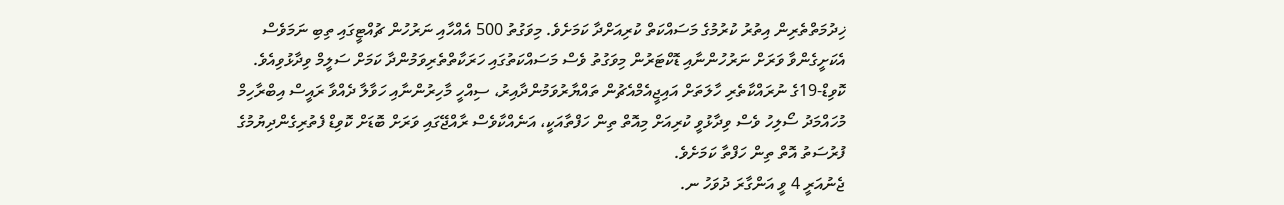ޚިދުމަތްތެރިން އިތުރު ކުރުމުގެ މަސައްކަތް ކުރިއަށްދާ ކަމަށެވެ. މިވަގުތު 500 އެއްހާއި ނަރުހުން ޗުއްޓީގައި ތިބި ނަމަވެސް އެކަށީގެންވާ ވަރަށް ނަރުހުންނާއި ޑޮކްޓަރުން މިވަގުތު ވެސް މަސައްކަތުގައި ހަރަކާތްތެރިވަމުންދާ ކަމަށް ސަލީމް ވިދާޅުވިއެވެ.
ކޮވިޑް-19ގެ ނުރައްކާތެރި ހާލަތަށް އައިޖީއެމްއެޗުން ތައްޔާރުވަމުންދާއިރު، ސިއްހީ މާހިރުންނާއި ހަވާލާ ދެއްވާ ރައީސް އިބްރާހިމް މުހައްމަދު ސޯލިހު ވެސް ވިދާޅުވީ ކުރިއަށް މިއޮތް ތިން ހަފްތާއަކީ، އަނެއްކާވެސް ރާއްޖޭގައި ވަރަށް ބޮޑަށް ކޮވިޑް ފެތުރިގެންދިޔުމުގެ ފުރުސަތު އޮތް ތިން ހަފްތާ ކަމަށެވެ.
ޖެނުއަރީ 4 ވީ އަންގާރަ ދުވަހު ނ.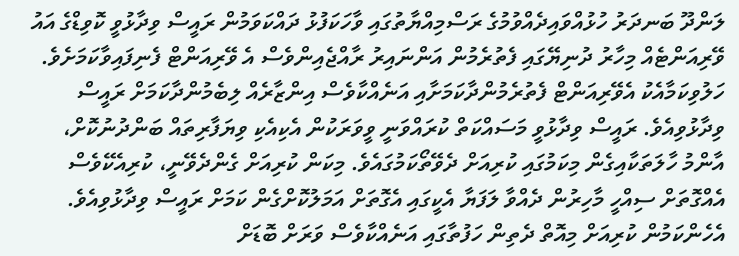ލަންދޫ ބަނދަރު ހުޅުއްވައިދެއްވުމުގެ ރަސްމިއްޔާތުގައި ވާހަކަފުޅު ދައްކަވަމުން ރައީސް ވިދާޅުވީ ކޮވިޑްގެ އައު ވޭރިއަންޓެއް މިހާރު ދުނިޔޭގައި ފެތުރެމުން އަންނައިރު ރާއްޖެއިންވެސް އެ ވޭރިއަންޓް ފެނިފައިވާކަމަށެވެ. ހަލުވިކަމާއެކު އެވޭރިއަންޓް ފެތުރެމުންދާކަމަށާއި އަނެއްކާވެސް އިންޒާރެއް ލިބެމުންދާކަމަށް ރައީސް ވިދާޅުވިއެވެ. ރައީސް ވިދާޅުވީ މަސައްކަތް ކުރައްވަނީ ވީވަރަކުން އެކިއެކި ވިޔަފާރިތައް ބަންދުނުކޮށް، އާންމު ހާލަތަކާއިގެން މިކަމުގައި ކުރިއަށް ދެވޭތޯކަމުގައެވެ. މިކަން ކުރިއަށް ގެންދެވޭނީ، ކުރިއެކޭވެސް އެއްގޮތަށް ސިއްހީ މާހިރުން ދެއްވާ ލަފަޔާ އެކީގައި އެގޮތަށް އަމަލުކޮށްގެން ކަމަށް ރައީސް ވިދާޅުވިއެވެ. އެހެންކަމުން ކުރިއަށް މިއޮތް ދެތިން ހަފުތާގައި އަނެއްކާވެސް ވަރަށް ބޮޑަށް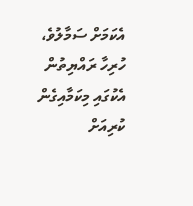އެކަމަށް ސަމާލުވެ، ހުރިހާ ރައްޔިތުން އެކުގައި މިކަމާއިގެން ކުރިއަށް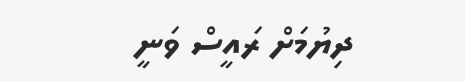ދިޔުމަށް ރައީސް ވަނީ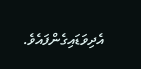އެދިވަޑައިގެންފައެވެ.